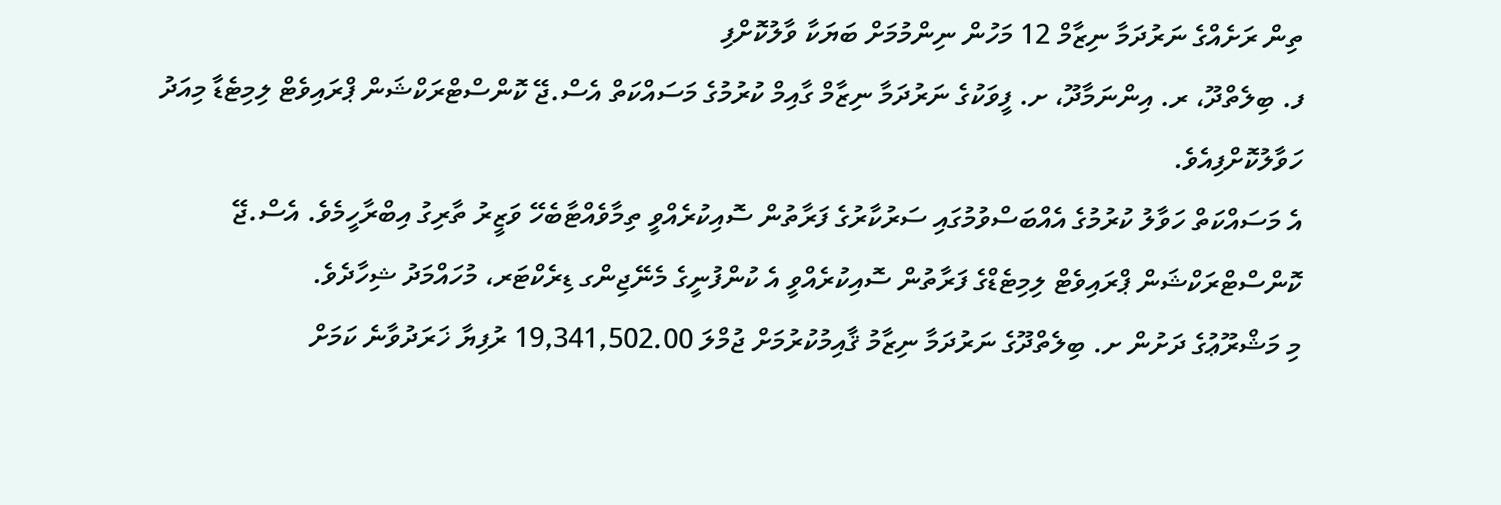ތިން ރަށެއްގެ ނަރުދަމާ ނިޒާމް 12 މަހުން ނިންމުމަށް ބަޔަކާ ވާލުކޮށްފި
ފ. ބިލެތްދޫ، ރ. އިންނަމާދޫ، ށ. ފީވަކުގެ ނަރުދަމާ ނިޒާމް ގާއިމް ކުރުމުގެ މަސައްކަތް އެސް.ޖޭ ކޮންސްޓްރަކްޝަން ޕްރައިވެޓް ލިމިޓެޑާ މިއަދު ހަވާލުކޮށްފިއެވެ.
އެ މަސައްކަތް ހަވާލު ކުރުމުގެ އެއްބަސްވުމުގައި ސަރުކާރުގެ ފަރާތުން ސޮއިކުރެއްވީ ތިމާވެއްޓާބެހޭ ވަޒީރު ތާރިގު އިބްރާހީމެވެ. އެސް.ޖޭ ކޮންސްޓްރަކްޝަން ޕްރައިވެޓް ލިމިޓެޑްގެ ފަރާތުން ސޮއިކުރެއްވީ އެ ކުންފުނީގެ މެނޭޖިންގ ޑިރެކްޓަރ، މުހައްމަދު ޝިހާދެވެ.
މި މަޝްރޫޢުގެ ދަށުން ށ. ބިލެތްދޫގެ ނަރުދަމާ ނިޒާމު ޤާއިމުކުރުމަށް ޖުމްލަ 19,341,502.00 ރުފިޔާ ޚަރަދުވާނެ ކަމަށް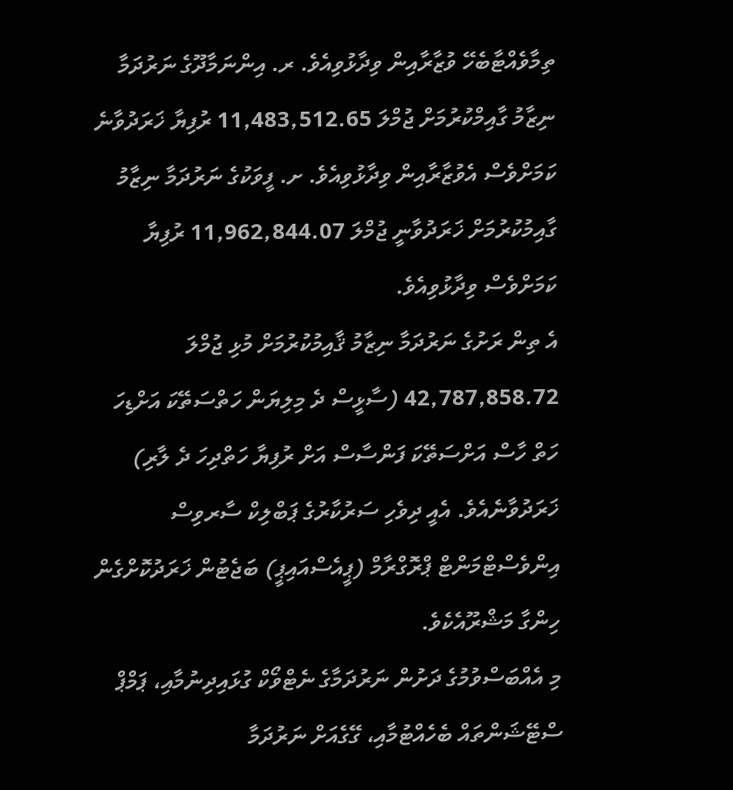ތިމާވެއްޓާބެހޭ ވުޒާރާއިން ވިދާޅުވިއެވެ. ރ. އިންނަމާދޫގެ ނަރުދަމާ ނިޒާމު ގާއިމްކުރުމަށް ޖުމްލަ 11,483,512.65 ރުފިޔާ ޚަރަދުވާނެ ކަމަށްވެސް އެވުޒާރާއިން ވިދާޅުވިއެވެ. ށ. ފީވަކުގެ ނަރުދަމާ ނިޒާމު ގާއިމުކުރުމަށް ޚަރަދުވާނީ ޖުމްލަ 11,962,844.07 ރުފިޔާ ކަމަށްވެސް ވިދާޅުވިއެވެ.
އެ ތިން ރަށުގެ ނަރުދަމާ ނިޒާމު ޤާއިމުކުރުމަށް މުޅި ޖުމްލަ 42,787,858.72 (ސާޅީސް ދެ މިލިޔަން ހަތްސަތޭކަ އަށްޑިހަ ހަތް ހާސް އަށްސަތޭކަ ފަންސާސް އަށް ރުފިޔާ ހަތްދިހަ ދެ ލާރި) ޚަރަދުވާނެއެވެ. އެއީ ދިވެހި ސަރުކާރުގެ ޕަބްލިކް ސާރވިސް އިންވެސްޓްމަންޓް ޕްރޮގްރާމް (ޕީއެސްއައިޕީ) ބަޖެޓުން ޚަރަދުކޮށްގެން ހިންގާ މަޝްރޫއެކެވެ.
މި އެއްބަސްވުމުގެ ދަށުން ނަރުދަމާގެ ނެޓްވޯކް ގުޅައިދިނުމާއި، ޕަމްޕް ސްޓޭޝަންތައް ބެހެއްޓުމާއި، ގޭގެއަށް ނަރުދަމާ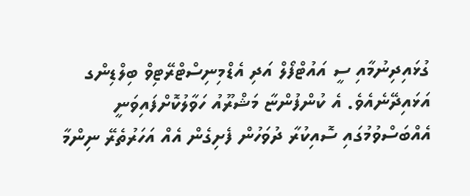ގުޅައިދިނުމާއި ސީ އައުޓްފޯލް އަދި އެޑްމިނިސްޓްރޭޓިވް ބިލްޑިންގ އަޅައިދޭނެއެވެ. އެ ކުންފުންޏާ މަޝްރޫއު ހަވާލުކޮށްފައިވަނީ އެއްބަސްވުމުގައި ސޮއިކުރާ ދުވަހުން ފެށިގެން އެއް އަހަރުތެރޭ ނިންމާ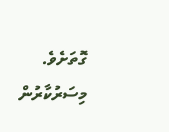ގޮތަށެވެ.
މިސަރުކާރުން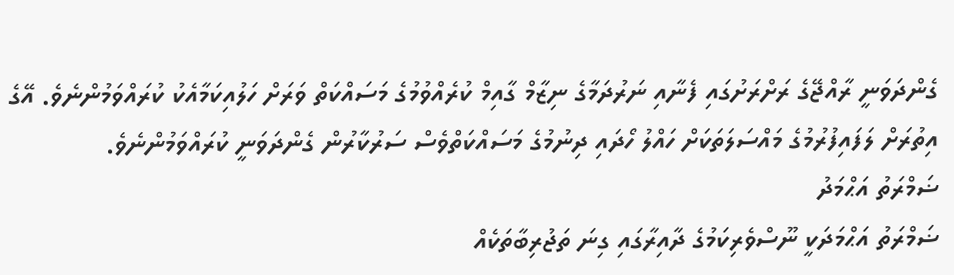ގެންދަވަނީ ރާއްޖޭގެ ރަށްރަށުގައި ފެނާއި ނަރުދަމާގެ ނިޒާމް ގާއިމް ކުރެއްވުމުގެ މަސައްކަތް ވަރަށް ހަލުއިކަމާއެކު ކުރައްވަމުންނެވެ. އޭގެ އިތުރަށް ލަފައިފުރުމުގެ މައްސަލަތަކަށް ހައްލު ހޯދައި ދިނުމުގެ މަސައްކަތްވެސް ސަރުކާރުން ގެންދަވަނީ ކުރައްވަމުންނެވެ.
ޟަމްރަތު އަޙްމަދު
ޟަމްރަތު އަޙްމަދަކީ ނޫސްވެރިކަމުގެ ދާއިރާގައި ގިނަ ތަޖުރިބާތަކެއް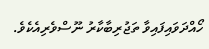ހޯއްދަވައިފައިވާ ތަޖުރިބާކާރު ނޫސްވެރިއެކެވެ.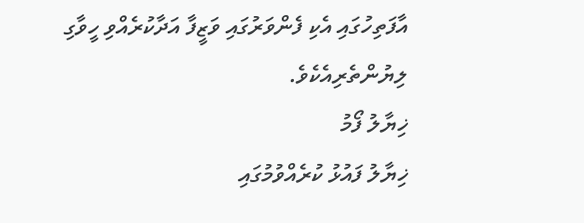އާފަތިހުގައި އެކި ފެންވަރުގައި ވަޒީފާ އަދާކުރެއްވި ހީވާގި ލިޔުންތެރިއެކެވެ.
ޚިޔާލު ފޯމު
ޚިޔާލު ފައުޅު ކުރެއްވުމުގައި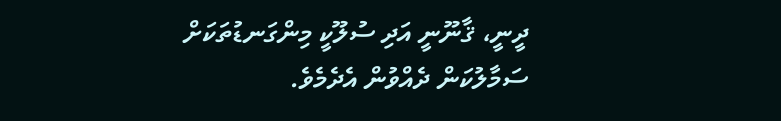ދީނީ، ޤާނޫނީ އަދި ސުލޫކީ މިންގަނޑުތަކަށް ސަމާލުކަން ދެއްވުން އެދެމެވެ.